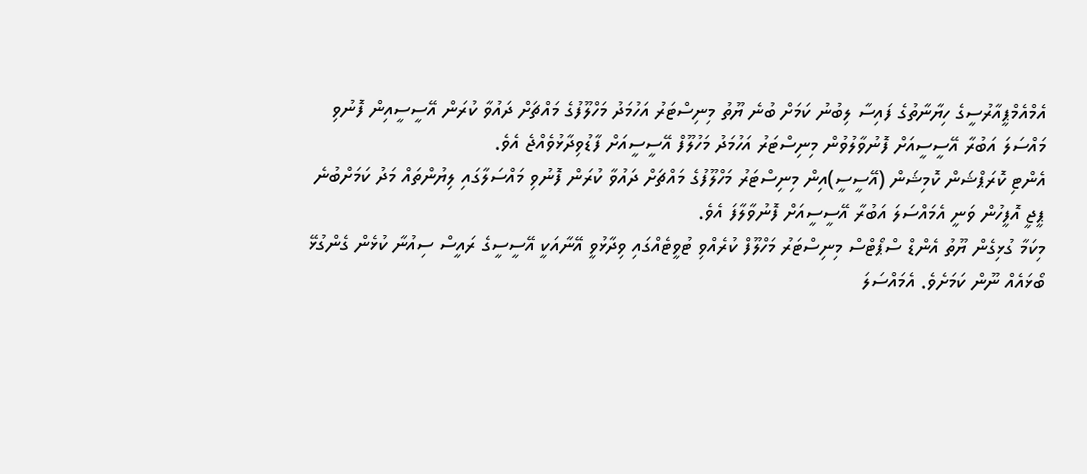އެމްއެމްޕީއާރުސީގެ ހިޔާނާތުގެ ފައިސާ ލިބުނު ކަމަށް ބުނެ ޔޫތު މިނިސްޓަރު އަހުމަދު މަހްލޫފުގެ މައްޗަށް ދައުވާ ކުރަން އޭސީސީއިން ފޮނުވި މައްސަލަ އަބުރާ އޭސީސީއަށް ފޮނުވާލުވުން މިނިސްޓަރު އަހުމަދު މަހުލޫފް އޭސީސީއަށް ފާޑުވިދާޅުވެއްޖެ އެވެ.
އެންޓި ކޮރަޕްޝަން ކޮމިޝަން (އޭސީސީ)އިން މިނިސްޓަރު މަހްލޫފުގެ މައްޗަށް ދައުވާ ކުރަން ފޮނުވި މައްސަލާގައި ލިޔުންތައް މަދު ކަމަށްބުނެ ޕީޖީ އޮފީހުން ވަނީ އެމައްސަލަ އަބުރާ އޭސީސީއަށް ފޮނުވާލާފަ އެވެ.
މިކަމާ ގުޅިގެން ޔޫތު އެންޑް ސްޕޯޓްސް މިނިސްޓަރު މަހްލޫފް ކުރެއްވި ޓުވީޓެއްގައި ވިދާޅުވީ އޭނާއަކީ އޭސީސީގެ ރައީސް ސިއުނާ ކުޅެން ގެންގުޅޭ ބޯޅައެއް ނޫން ކަމަށެވެ. އެމައްސަލަ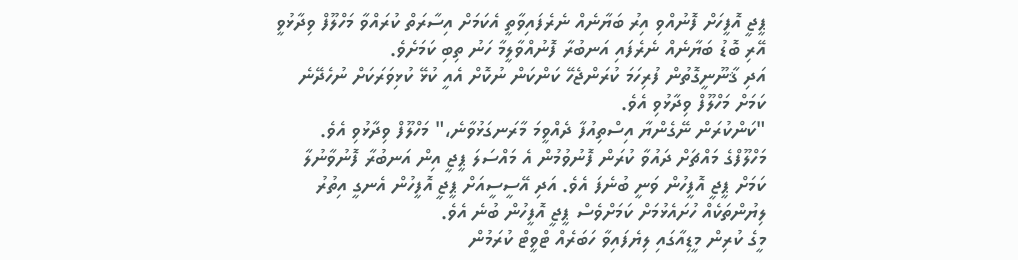ޕީޖީ އޮފީހަށް ފޮނުއްވި އިރު ބަޔާނެއް ނެރެފައިވާތީ އެކަމަށް އިސާރަތް ކުރައްވާ މަހްލޫފް ވިދާޅުވީ އޭރި ބޮޑު ބަޔާނެއް ނެރެފައި އަނބުރާ ފޮނުއްވާލީމާ ހަނު ތިބި ކަމަށެވެ.
އަދި ޤާނޫނީގޮތުން ފުރިހަމަ ކުރަންޖެހޭ ކަންކަން ނުކޮށް އެއީ ކުޅޭ ކުޅިވަރަކަށް ނުހެދޭނެ ކަމަށް މަހްލޫފް ވިދާޅުވި އެވެ.
"ކަންކުރަން ނޭގެންޔާ އިސްތިއުފާ ދެއްވީމަ މާރަނގަޅުވާނެ،" މަހްލޫފް ވިދާޅުވި އެވެ.
މަހްލޫފްގެ މައްޗަށް ދައުވާ ކުރަން ފޮނުވުމުން އެ މައްސަލަ ޕީޖީ އިން އަނބުރާ ފޮނުވާނުލާ ކަމަށް ޕީޖީ އޮފީހުން ވަނީ ބުނެފަ އެވެ. އަދި އޭސީސީއަށް ޕީޖީ އޮފީހުން އެނގީ އިތުރު ލިޔުންތަކެއް ހުށައެޅުމަށް ކަމަށްވެސް ޕީޖީ އޮފީހުން ބުނެ އެވެ.
މީގެ ކުރިން މީޑިއާގައި ލިޔެފައިވާ ހަބަރެއް ޓްވީޓް ކުރަމުން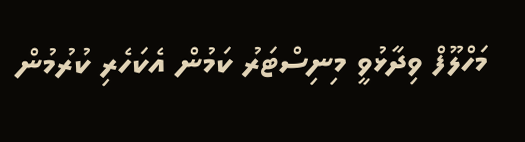މަހްލޫފް ވިދާޅުވީ މިނިސްޓަރު ކަމުން އެކަހެރި ކުރުމުން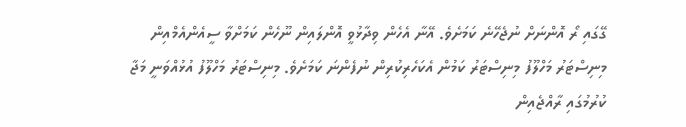ގޭގައި ރޯ އޮންނަށް ނުޖެހޭނެ ކަމަށެވެ. އޭނާ އެހެން ވިދާޅުވީ އޮންލައިން ނޫހެން ކަމަށްވާ ސީއެންއެމްއިން މިނިސްޓަރު މަހްލޫފު މިނިސްޓަރު ކަމުން އެކަހެރިކުރިން ނުފެންނަ ކަމަށެވެ. މިނިސްޓަރު މަހްލޫފު އުޅުއްވަނީ މަޖާ ކުރުމުގައި ރާއްޖެއިން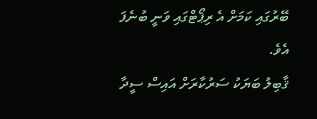ބޭރުގައި ކަމަށް އެ ރިޕޯޓްގައި ވަނީ ބުނެފަ އެވެ.
ޤާބިލު ބަޔަކު ސަރުކާރަށް އައިސް ސީދާ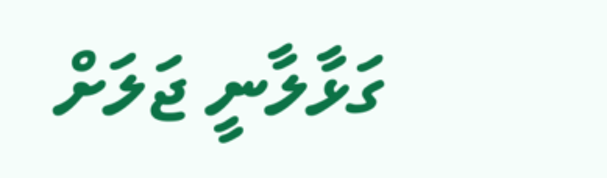ގަޅާލާނީ ޖަލަށް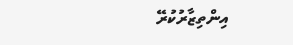އިންތިޒާރުކުރޭ